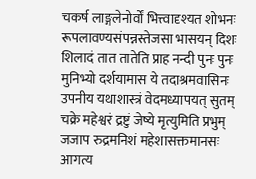चकर्ष लाङ्गलेनोर्वों भित्त्वादृश्यत शोभनः
रूपलावण्यसंपन्नस्तेजसा भासयन् दिशः
शिलादं तात तातेति प्राह नन्दी पुनः पुनः
मुनिभ्यो दर्शयामास ये तदाश्रमवासिनः
उपनीय यथाशास्त्रं वेदमध्यापयत् सुतम्
चक्रे महेश्वरं द्रष्टुं जेष्ये मृत्युमिति प्रभुम्
जजाप रुद्रमनिशं महेशासक्तमानसः
आगत्य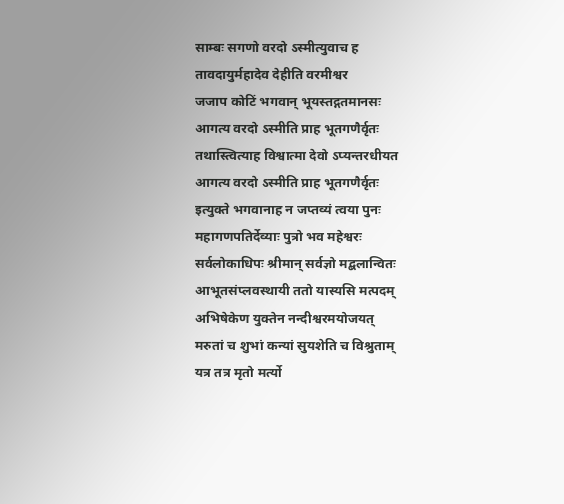साम्बः सगणो वरदो ऽस्मीत्युवाच ह
तावदायुर्महादेव देहीति वरमीश्वर
जजाप कोटिं भगवान् भूयस्तद्गतमानसः
आगत्य वरदो ऽस्मीति प्राह भूतगणैर्वृतः
तथास्त्वित्याह विश्वात्मा देवो ऽप्यन्तरधीयत
आगत्य वरदो ऽस्मीति प्राह भूतगणैर्वृतः
इत्युक्ते भगवानाह न जप्तव्यं त्वया पुनः
महागणपतिर्देव्याः पुत्रो भव महेश्वरः
सर्वलोकाधिपः श्रीमान् सर्वज्ञो मद्बलान्वितः
आभूतसंप्लवस्थायी ततो यास्यसि मत्पदम्
अभिषेकेण युक्तेन नन्दीश्वरमयोजयत्
मरुतां च शुभां कन्यां सुयशेति च विश्रुताम्
यत्र तत्र मृतो मर्त्यो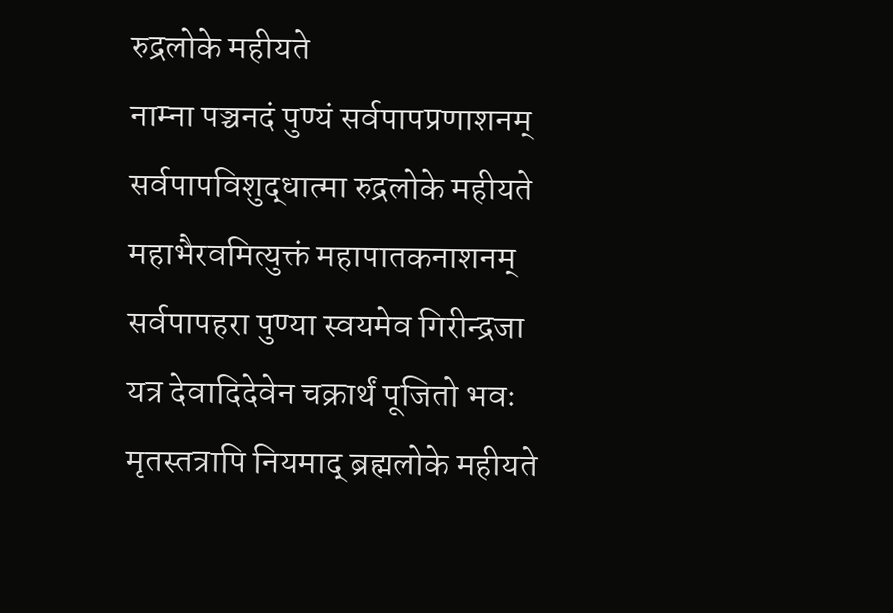रुद्रलोके महीयते
नाम्ना पञ्चनदं पुण्यं सर्वपापप्रणाशनम्
सर्वपापविशुद्धात्मा रुद्रलोके महीयते
महाभैरवमित्युक्तं महापातकनाशनम्
सर्वपापहरा पुण्या स्वयमेव गिरीन्द्रजा
यत्र देवादिदेवेन चक्रार्थं पूजितो भवः
मृतस्तत्रापि नियमाद् ब्रह्मलोके महीयते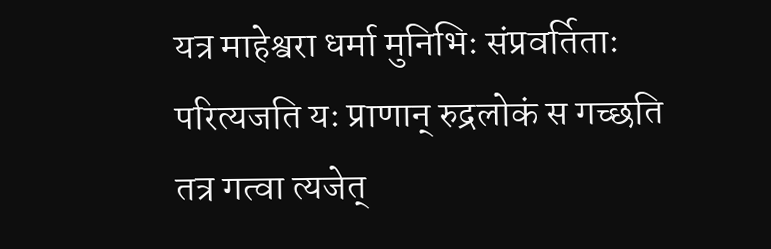यत्र माहेश्वरा धर्मा मुनिभिः संप्रवर्तिताः
परित्यजति यः प्राणान् रुद्रलोकं स गच्छति
तत्र गत्वा त्यजेत्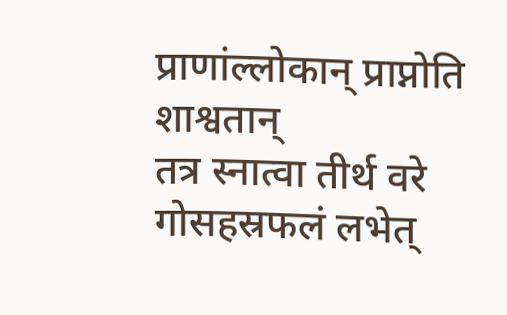प्राणांल्लोकान् प्राप्नोति शाश्वतान्
तत्र स्नात्वा तीर्थ वरे गोसहस्रफलं लभेत्